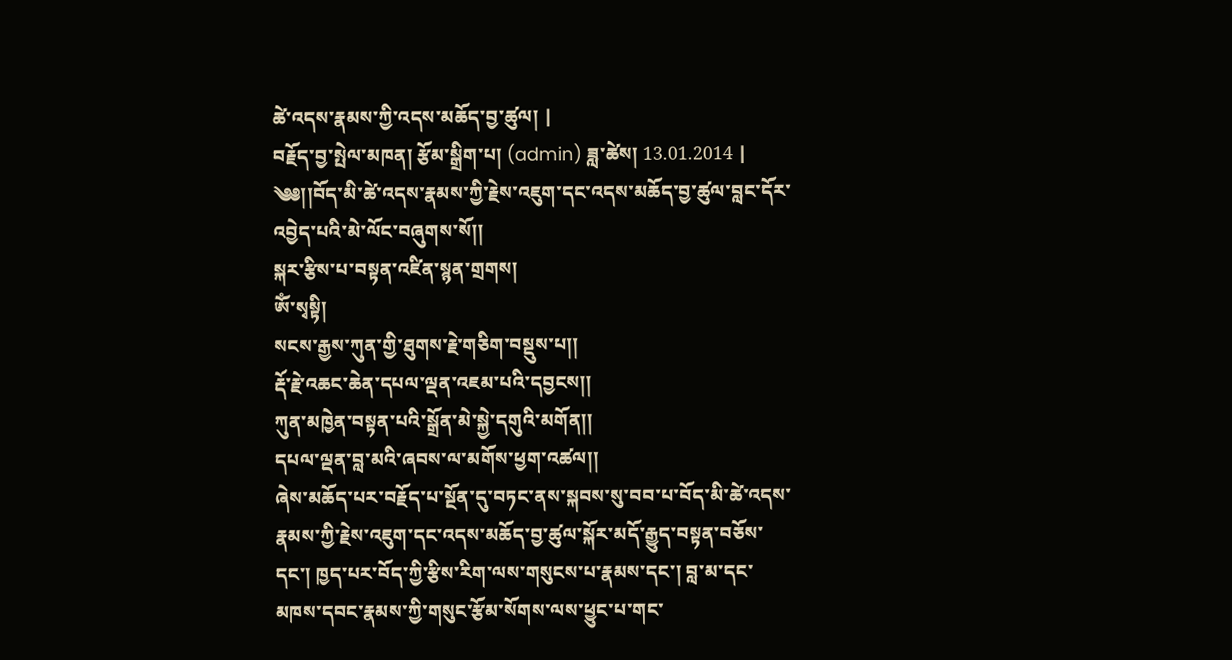ཚེ་འདས་རྣམས་ཀྱི་འདས་མཆོད་བྱ་ཚུལ། |
བརྗོད་བྱ་སྤེལ་མཁན། རྩོམ་སྒྲིག་པ། (admin) ཟླ་ཚེས། 13.01.2014 |
༄༅།།བོད་མི་ཚེ་འདས་རྣམས་ཀྱི་རྗེས་འཇུག་དང་འདས་མཆོད་བྱ་ཚུལ་བླང་དོར་འབྱེད་པའི་མེ་ལོང་བཞུགས་སོ།།
སྐར་རྩིས་པ་བསྟན་འཛིན་སྙན་གྲགས།
ཨོཾ་སྭསྟི།
སངས་རྒྱས་ཀུན་གྱི་ཐུགས་རྗེ་གཅིག་བསྡུས་པ།།
རྡོ་རྗེ་འཆང་ཆེན་དཔལ་ལྡན་འཇམ་པའི་དབྱངས།།
ཀུན་མཁྱེན་བསྟན་པའི་སྒྲོན་མེ་སྐྱེ་དགུའི་མགོན།།
དཔལ་ལྡན་བླ་མའི་ཞབས་ལ་མགོས་ཕྱག་འཚལ།།
ཞེས་མཆོད་པར་བརྗོད་པ་སྔོན་དུ་བཏང་ནས་སྐབས་སུ་བབ་པ་བོད་མི་ཚེ་འདས་རྣམས་ཀྱི་རྗེས་འཇུག་དང་འདས་མཆོད་བྱ་ཚུལ་སྐོར་མདོ་རྒྱུད་བསྟན་བཅོས་དང་། ཁྱད་པར་བོད་ཀྱི་རྩིས་རིག་ལས་གསུངས་པ་རྣམས་དང་། བླ་མ་དང་མཁས་དབང་རྣམས་ཀྱི་གསུང་རྩོམ་སོགས་ལས་ཕྱུང་པ་གང་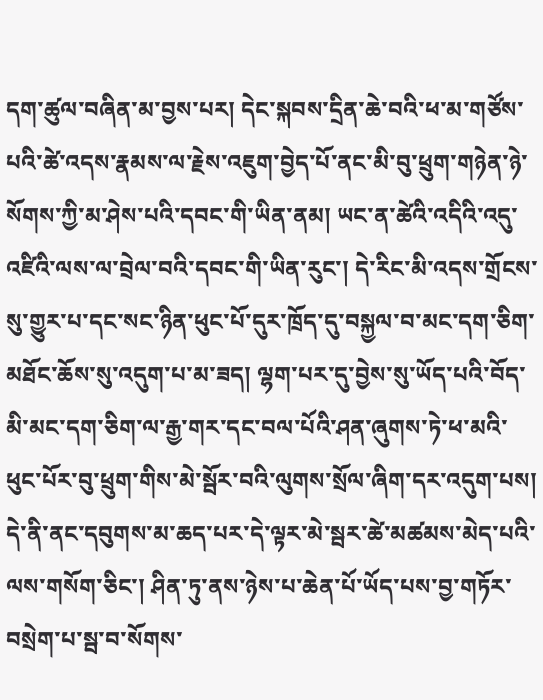དག་ཚུལ་བཞིན་མ་བྱས་པར། དེང་སྐབས་དྲིན་ཆེ་བའི་ཕ་མ་གཙོས་པའི་ཚེ་འདས་རྣམས་ལ་རྗེས་འཇུག་བྱེད་པོ་ནང་མི་བུ་ཕྲུག་གཉེན་ཉེ་སོགས་ཀྱི་མ་ཤེས་པའི་དབང་གི་ཡིན་ནམ། ཡང་ན་ཚེའི་འདིའི་འདུ་འཛིའི་ལས་ལ་བྲེལ་བའི་དབང་གི་ཡིན་རུང་། དེ་རིང་མི་འདས་གྲོངས་སུ་གྱུར་པ་དང་སང་ཉིན་ཕུང་པོ་དུར་ཁྲོད་དུ་བསྐྱལ་བ་མང་དག་ཅིག་མཐོང་ཆོས་སུ་འདུག་པ་མ་ཟད། ལྷག་པར་དུ་བྱེས་སུ་ཡོད་པའི་བོད་མི་མང་དག་ཅིག་ལ་རྒྱ་གར་དང་བལ་པོའི་ཤན་ཞུགས་ཏེ་ཕ་མའི་ཕུང་པོར་བུ་ཕྲུག་གིས་མེ་སྦོར་བའི་ལུགས་སྲོལ་ཞིག་དར་འདུག་པས། དེ་ནི་ནང་དབུགས་མ་ཆད་པར་དེ་ལྟར་མེ་སྦར་ཚེ་མཚམས་མེད་པའི་ལས་གསོག་ཅིང་། ཤིན་ཏུ་ནས་ཉེས་པ་ཆེན་པོ་ཡོད་པས་བྱ་གཏོར་བསྲེག་པ་སྦ་བ་སོགས་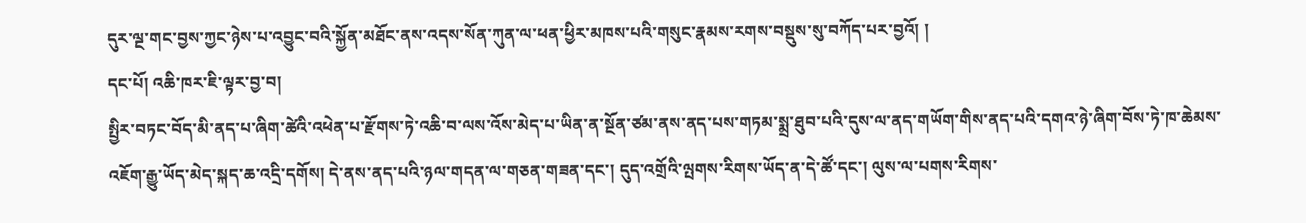དུར་ལྔ་གང་བྱས་ཀྱང་ཉེས་པ་འབྱུང་བའི་སྐྱོན་མཐོང་ནས་འདས་སོན་ཀུན་ལ་ཕན་ཕྱིར་མཁས་པའི་གསུང་རྣམས་རགས་བསྡུས་སུ་བཀོད་པར་བྱའོ། །
དང་པོ། འཆི་ཁར་ཇི་ལྟར་བྱ་བ།
སྤྱིར་བཏང་བོད་མི་ནད་པ་ཞིག་ཚེའི་འཕེན་པ་རྫོགས་ཏེ་འཆི་བ་ལས་འོས་མེད་པ་ཡིན་ན་སྔོན་ཙམ་ནས་ནད་པས་གཏམ་སྨྲ་ཐུབ་པའི་དུས་ལ་ནད་གཡོག་གིས་ནད་པའི་དགའ་ཉེ་ཞིག་བོས་ཏེ་ཁ་ཆེམས་འཇོག་རྒྱུ་ཡོད་མེད་སྐད་ཆ་འདྲི་དགོས། དེ་ནས་ནད་པའི་ཉལ་གདན་ལ་གཅན་གཟན་དང་། དུད་འགྲོའི་ལྤགས་རིགས་ཡོད་ན་དེ་ཚོ་དང་། ལུས་ལ་པགས་རིགས་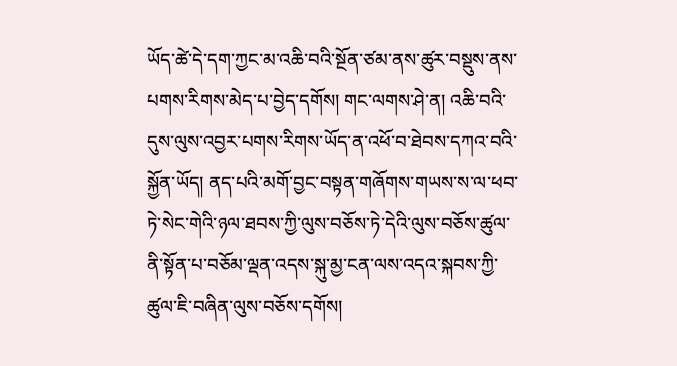ཡོད་ཚེ་དེ་དག་ཀྱང་མ་འཆི་བའི་སྔོན་ཙམ་ནས་ཚུར་བསྡུས་ནས་པགས་རིགས་མེད་པ་བྱེད་དགོས། གང་ལགས་ཤེ་ན། འཆི་བའི་དུས་ལུས་འབྱར་པགས་རིགས་ཡོད་ན་འཕོ་བ་ཐེབས་དཀའ་བའི་སྐྱོན་ཡོད། ནད་པའི་མགོ་བྱང་བསྟན་གཞོགས་གཡས་ས་ལ་ཕབ་ཏེ་སེང་གེའི་ཉལ་ཐབས་ཀྱི་ལུས་བཅོས་ཏེ་དེའི་ལུས་བཅོས་ཚུལ་ནི་སྟོན་པ་བཅོམ་ལྡན་འདས་སྐུ་མྱ་ངན་ལས་འདའ་སྐབས་ཀྱི་ཚུལ་ཇི་བཞིན་ལུས་བཅོས་དགོས།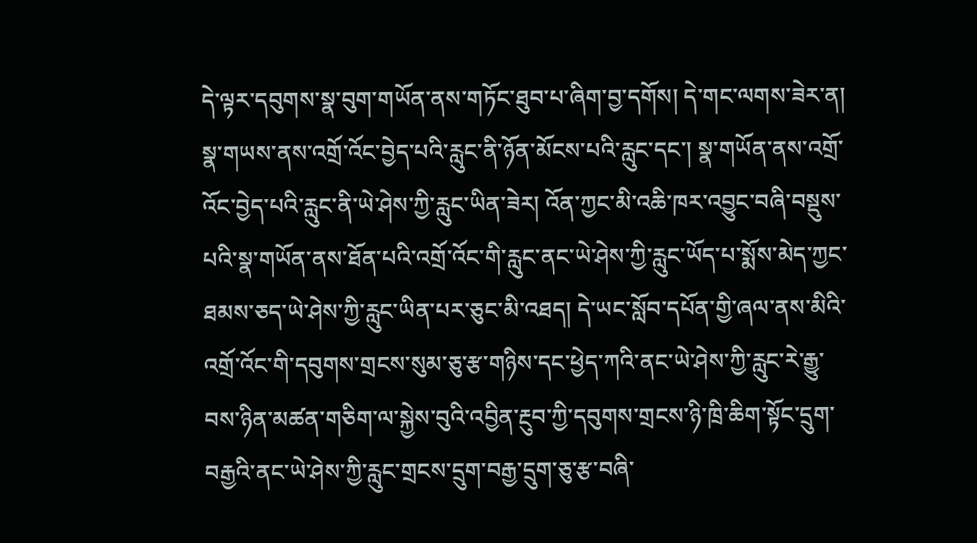དེ་ལྟར་དབུགས་སྣ་བུག་གཡོན་ནས་གཏོང་ཐུབ་པ་ཞིག་བྱ་དགོས། དེ་གང་ལགས་ཟེར་ན། སྣ་གཡས་ནས་འགྲོ་འོང་བྱེད་པའི་རླུང་ནི་ཉོན་མོངས་པའི་རླུང་དང་། སྣ་གཡོན་ནས་འགྲོ་འོང་བྱེད་པའི་རླུང་ནི་ཡེ་ཤེས་ཀྱི་རླུང་ཡིན་ཟེར། འོན་ཀྱང་མི་འཆི་ཁར་འབྱུང་བཞི་བསྡུས་པའི་སྣ་གཡོན་ནས་ཐོན་པའི་འགྲོ་འོང་གི་རླུང་ནང་ཡེ་ཤེས་ཀྱི་རླུང་ཡོད་པ་སྨོས་མེད་ཀྱང་ཐམས་ཅད་ཡེ་ཤེས་ཀྱི་རླུང་ཡིན་པར་ཅུང་མི་འཐད། དེ་ཡང་སློབ་དཔོན་གྱི་ཞལ་ནས་མིའི་འགྲོ་འོང་གི་དབུགས་གྲངས་སུམ་ཅུ་རྩ་གཉིས་དང་ཕྱེད་ཀའི་ནང་ཡེ་ཤེས་ཀྱི་རླུང་རེ་རྒྱུ་བས་ཉིན་མཚན་གཅིག་ལ་སྐྱེས་བུའི་འབྱིན་རྔུབ་ཀྱི་དབུགས་གྲངས་ཉི་ཁྲི་ཆིག་སྟོང་དྲུག་བརྒྱའི་ནང་ཡེ་ཤེས་ཀྱི་རླུང་གྲངས་དྲུག་བརྒྱ་དྲུག་ཅུ་རྩ་བཞི་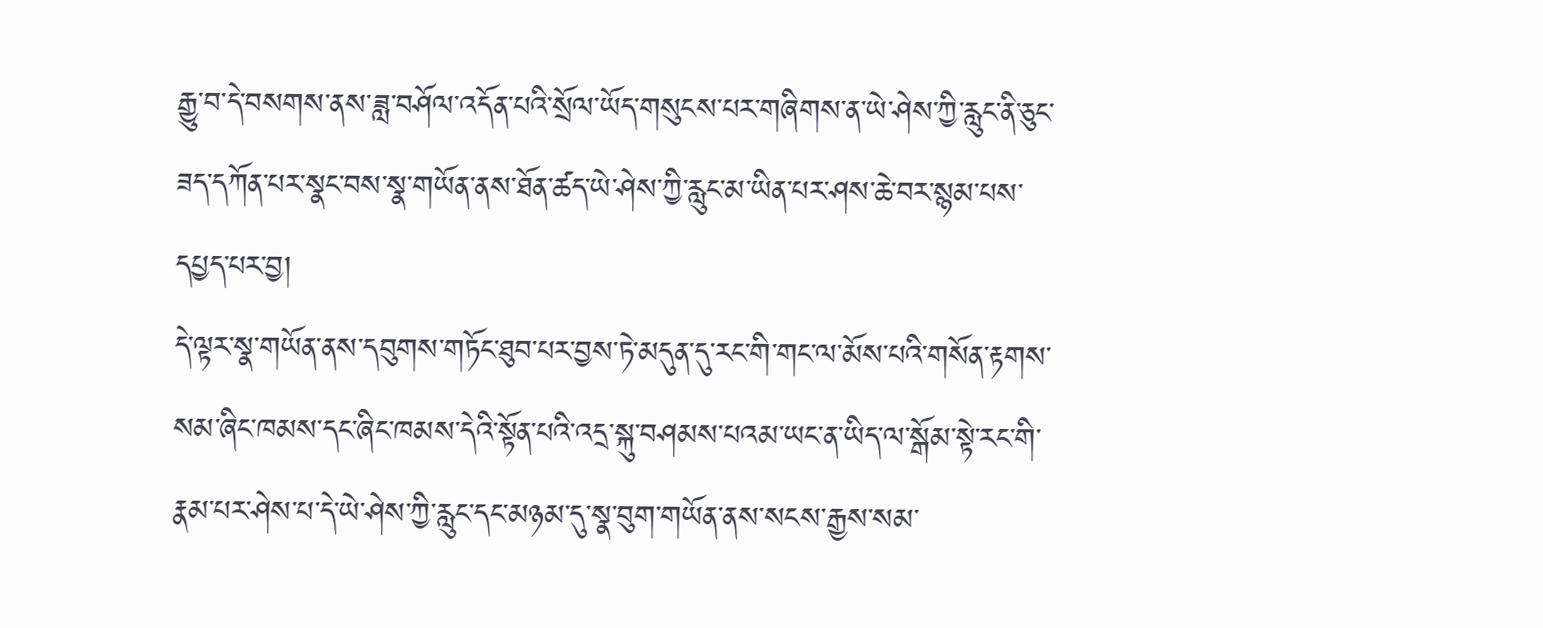རྒྱུ་བ་དེ་བསགས་ནས་ཟླ་བཤོལ་འདོན་པའི་སྲོལ་ཡོད་གསུངས་པར་གཞིགས་ན་ཡེ་ཤེས་ཀྱི་རླུང་ནི་ཅུང་ཟད་དཀོན་པར་སྣང་བས་སྣ་གཡོན་ནས་ཐོན་ཚད་ཡེ་ཤེས་ཀྱི་རླུང་མ་ཡིན་པར་ཤས་ཆེ་བར་སྙམ་པས་དཔྱད་པར་བྱ།
དེ་ལྟར་སྣ་གཡོན་ནས་དབུགས་གཏོང་ཐུབ་པར་བྱས་ཏེ་མདུན་དུ་རང་གི་གང་ལ་མོས་པའི་གསོན་རྟགས་སམ་ཞིང་ཁམས་དང་ཞིང་ཁམས་དེའི་སྟོན་པའི་འདྲ་སྐུ་བཤམས་པའམ་ཡང་ན་ཡིད་ལ་སྒོམ་སྟེ་རང་གི་རྣམ་པར་ཤེས་པ་དེ་ཡེ་ཤེས་ཀྱི་རླུང་དང་མཉམ་དུ་སྣ་བུག་གཡོན་ནས་སངས་རྒྱས་སམ་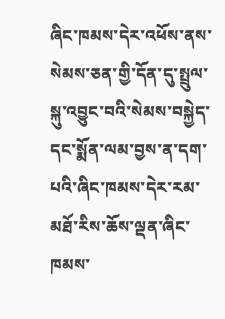ཞིང་ཁམས་དེར་འཕོས་ནས་སེམས་ཅན་གྱི་དོན་དུ་སྤྲུལ་སྐུ་འབྱུང་བའི་སེམས་བསྐྱེད་དང་སྨོན་ལམ་བྱས་ན་དག་པའི་ཞིང་ཁམས་དེར་རམ་མཐོ་རིས་ཆོས་ལྡན་ཞིང་ཁམས་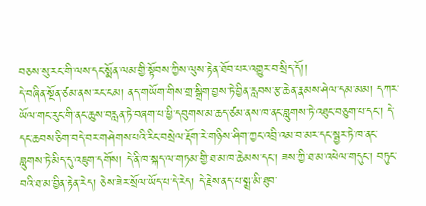བཅས་སུ་རང་གི་ལས་དང་སྨོན་ལམ་གྱི་སྟོབས་ཀྱིས་ལུས་རྟེན་ཐོབ་པར་འགྱུར་བ་སྲིད་དོ།།
དེ་བཞིན་སྔོན་ཙམ་ནས་རང་ངམ། ནད་གཡོག་གིས་གྲ་སྒྲིག་བྱས་ཏེ་བྱིན་རླབས་རྩ་ཆེན་རྣམས་ཤེལ་དམ་མམ། དཀར་ཡོལ་གང་རུང་གི་ནང་ཆུས་བརླན་ཏེ་བཞག་པ་ཕྱི་དབུགས་མ་ཆད་ཙམ་ནས་ཁ་ནང་བླུགས་ཏེ་འཐུང་བཅུག་པ་དང་། དེ་དང་ཆབས་ཅིག་བདེ་བར་གཤེགས་པའི་རིང་བསྲེལ་རྡོག་རེ་གཉིས་ཤིག་ཀྱང་འབྲི་འམ་བ་མར་དང་སྦྱར་ཏེ་ཁ་ནང་བླུགས་ཏེ་མིད་དུ་འཇུག་དགོས། དེ་ནི་ཁ་སྐད་ལ་གཏམ་གྱི་ཐ་མ་ཁ་ཆེམས་དང་། ཟས་ཀྱི་ཐ་མ་འཕེལ་གདུང་། བཏུང་བའི་ཐ་མ་བྱིན་རྟེན་རེད། ཅེས་ཟེར་སྲོལ་ཡོད་པ་དེ་རེད། དེ་རྗེས་ནད་པ་སྨྲ་མི་ཐུབ་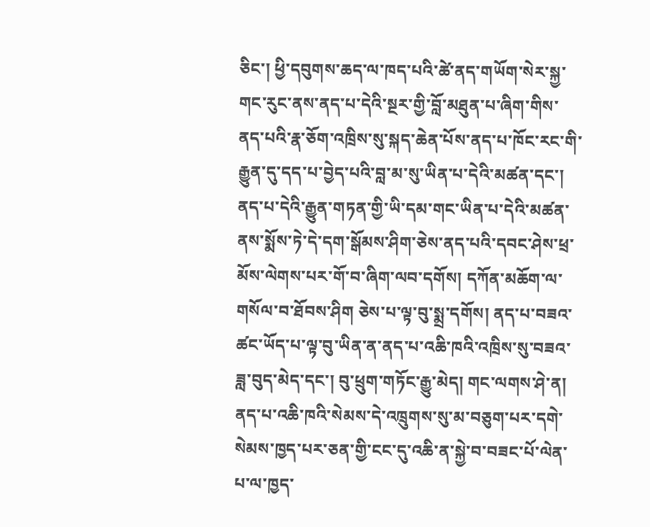ཅིང་། ཕྱི་དབུགས་ཆད་ལ་ཁད་པའི་ཚེ་ནད་གཡོག་སེར་སྐྱ་གང་རུང་ནས་ནད་པ་དེའི་སྔར་གྱི་བློ་མཐུན་པ་ཞིག་གིས་ནད་པའི་རྣ་ཅོག་འཁྲིས་སུ་སྐད་ཆེན་པོས་ནད་པ་ཁོང་རང་གི་རྒྱུན་དུ་དད་པ་བྱེད་པའི་བླ་མ་སུ་ཡིན་པ་དེའི་མཚན་དང་། ནད་པ་དེའི་རྒྱུན་གཏན་གྱི་ཡི་དམ་གང་ཡིན་པ་དེའི་མཚན་ནས་སྨོས་ཏེ་དེ་དག་སྒོམས་ཤིག་ཅེས་ནད་པའི་དབང་ཤེས་ཕྲ་མོས་ལེགས་པར་གོ་བ་ཞིག་ལབ་དགོས། དཀོན་མཆོག་ལ་གསོལ་བ་ཐོབས་ཤིག ཅེས་པ་ལྟ་བུ་སྨྲ་དགོས། ནད་པ་བཟའ་ཚང་ཡོད་པ་ལྟ་བུ་ཡིན་ན་ནད་པ་འཆི་ཁའི་འཁྲིས་སུ་བཟའ་ཟླ་བུད་མེད་དང་། བུ་ཕྲུག་གཏོང་རྒྱུ་མེད། གང་ལགས་ཤེ་ན། ནད་པ་འཆི་ཁའི་སེམས་དེ་འཁྲུགས་སུ་མ་བཅུག་པར་དགེ་སེམས་ཁྱད་པར་ཅན་གྱི་ངང་དུ་འཆི་ན་སྐྱེ་བ་བཟང་པོ་ལེན་པ་ལ་ཁྱད་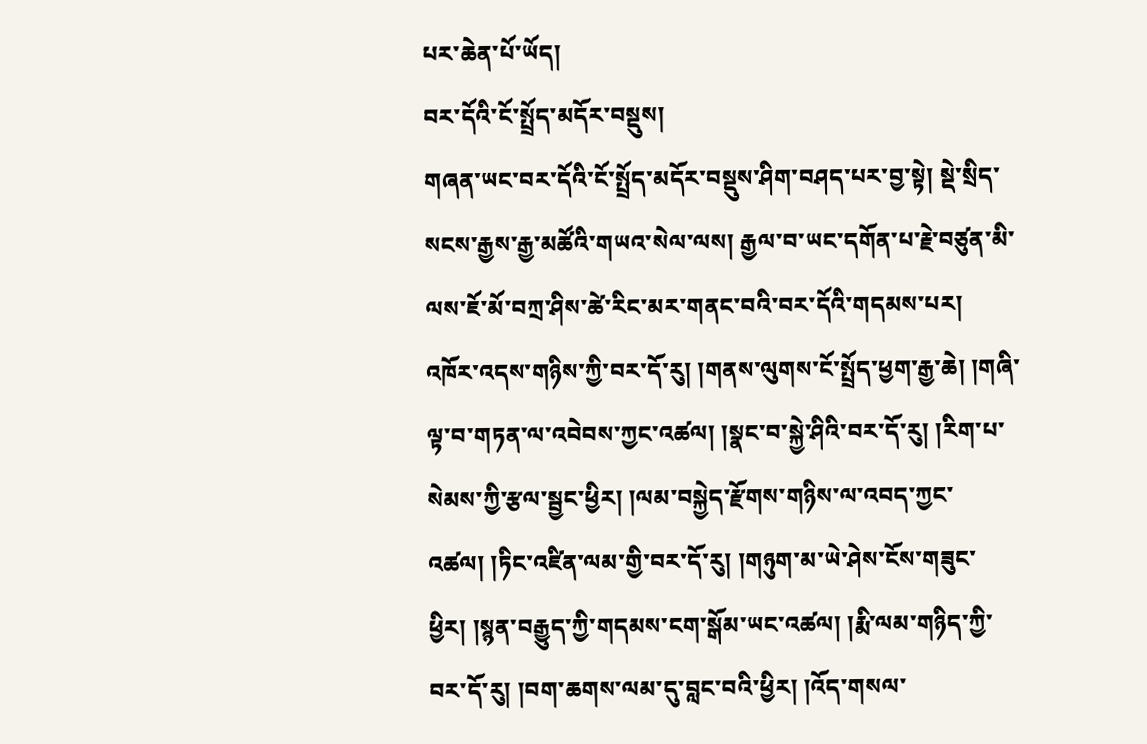པར་ཆེན་པོ་ཡོད།
བར་དོའི་ངོ་སྤྲོད་མདོར་བསྡུས།
གཞན་ཡང་བར་དོའི་ངོ་སྤྲོད་མདོར་བསྡུས་ཤིག་བཤད་པར་བྱ་སྟེ། སྡེ་སྲིད་སངས་རྒྱས་རྒྱ་མཚོའི་གཡའ་སེལ་ལས། རྒྱལ་བ་ཡང་དགོན་པ་རྗེ་བཙུན་མི་ལས་ཇོ་མོ་བཀྲ་ཤིས་ཚེ་རིང་མར་གནང་བའི་བར་དོའི་གདམས་པར། འཁོར་འདས་གཉིས་ཀྱི་བར་དོ་རུ། །གནས་ལུགས་ངོ་སྤྲོད་ཕྱག་རྒྱ་ཆེ། །གཞི་ལྟ་བ་གཏན་ལ་འབེབས་ཀྱང་འཚལ། །སྣང་བ་སྐྱེ་ཤིའི་བར་དོ་རུ། །རིག་པ་སེམས་ཀྱི་རྩལ་སྦྱང་ཕྱིར། །ལམ་བསྐྱེད་རྫོགས་གཉིས་ལ་འབད་ཀྱང་འཚལ། །ཏིང་འཛིན་ལམ་གྱི་བར་དོ་རུ། །གཉུག་མ་ཡེ་ཤེས་ངོས་གཟུང་ཕྱིར། །སྙན་བརྒྱུད་ཀྱི་གདམས་ངག་སྒོམ་ཡང་འཚལ། །རྨི་ལམ་གཉིད་ཀྱི་བར་དོ་རུ། །བག་ཆགས་ལམ་དུ་བླང་བའི་ཕྱིར། །འོད་གསལ་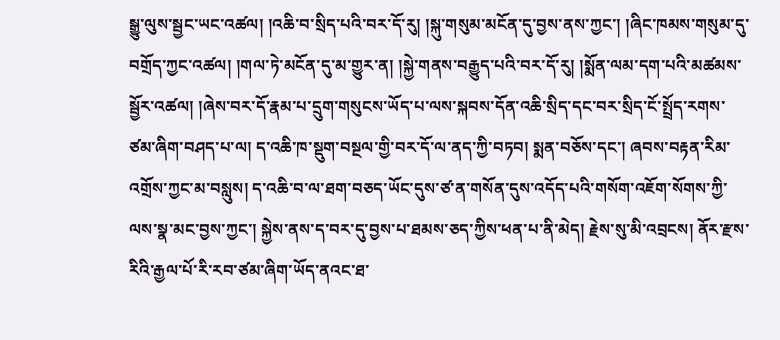སྒྱུ་ལུས་སྦྱང་ཡང་འཚལ། །འཆི་བ་སྲིད་པའི་བར་དོ་རུ། །སྐུ་གསུམ་མངོན་དུ་བྱས་ནས་ཀྱང་། །ཞིང་ཁམས་གསུམ་དུ་བགྲོད་ཀྱང་འཚལ། །གལ་ཏེ་མངོན་དུ་མ་གྱུར་ན། །སྐྱེ་གནས་བརྒྱུད་པའི་བར་དོ་རུ། །སྨོན་ལམ་དག་པའི་མཚམས་སྦྱོར་འཚལ། །ཞེས་བར་དོ་རྣམ་པ་དྲུག་གསུངས་ཡོད་པ་ལས་སྐབས་དོན་འཆི་སྲིད་དང་བར་སྲིད་ངོ་སྤྲོད་རགས་ཙམ་ཞིག་བཤད་པ་ལ། ད་འཆི་ཁ་སྡུག་བསྔལ་གྱི་བར་དོ་ལ་ནད་ཀྱི་བཏབ། སྨན་བཅོས་དང་། ཞབས་བརྟན་རིམ་འགྲོས་ཀྱང་མ་བསླུས། ད་འཆི་བ་ལ་ཐག་བཅད་ཡོང་དུས་ཙ་ན་གསོན་དུས་འདོད་པའི་གསོག་འཇོག་སོགས་ཀྱི་ལས་སྣ་མང་བྱས་ཀྱང་། སྐྱེས་ནས་ད་བར་དུ་བྱས་པ་ཐམས་ཅད་ཀྱིས་ཕན་པ་ནི་མེད། རྗེས་སུ་མི་འབྲངས། ནོར་རྫས་རིའི་རྒྱལ་པོ་རི་རབ་ཙམ་ཞིག་ཡོད་ནའང་ཐ་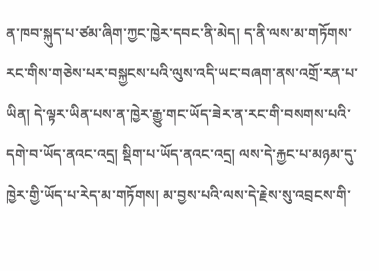ན་ཁབ་སྐུད་པ་ཙམ་ཞིག་ཀྱང་ཁྱེར་དབང་ནི་མེད། ད་ནི་ལས་མ་གཏོགས་རང་གིས་གཅེས་པར་བསྐྱངས་པའི་ལུས་འདི་ཡང་བཞག་ནས་འགྲོ་རན་པ་ཡིན། དེ་ལྟར་ཡིན་པས་ན་ཁྱེར་རྒྱུ་གང་ཡོད་ཟེར་ན་རང་གི་བསགས་པའི་དགེ་བ་ཡོད་ནའང་འདྲ། སྡིག་པ་ཡོད་ནའང་འདྲ། ལས་དེ་རྐྱང་པ་མཉམ་དུ་ཁྱེར་གྱི་ཡོད་པ་རེད་མ་གཏོགས། མ་བྱས་པའི་ལས་དེ་རྗེས་སུ་འབྲངས་གི་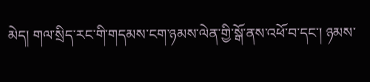མེད། གལ་སྲིད་རང་གི་གདམས་ངག་ཉམས་ལེན་གྱི་སྒོ་ནས་འཕོ་བ་དང་། ཉམས་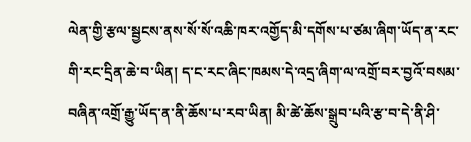ལེན་གྱི་རྩལ་སྦྱངས་ནས་སོ་སོ་འཆི་ཁར་འགྱོད་མི་དགོས་པ་ཙམ་ཞིག་ཡོད་ན་རང་གི་རང་དྲིན་ཆེ་བ་ཡིན། ད་ང་རང་ཞིང་ཁམས་དེ་འདྲ་ཞིག་ལ་འགྲོ་བར་བྱའོ་བསམ་བཞིན་འགྲོ་རྒྱུ་ཡོད་ན་ནི་ཆོས་པ་རབ་ཡིན། མི་ཚེ་ཆོས་སྒྲུབ་པའི་རྩ་བ་དེ་ནི་ཤི་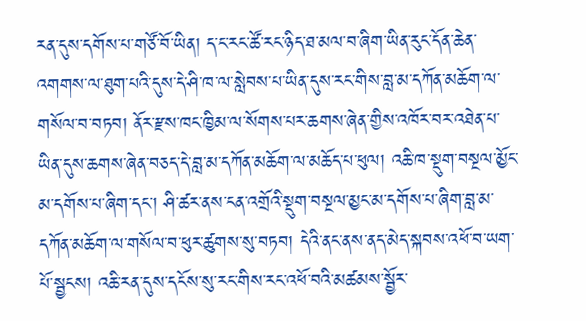རན་དུས་དགོས་པ་གཙོ་བོ་ཡིན། ད་ང་རང་ཚོ་རང་ཉིད་ཐ་མལ་བ་ཞིག་ཡིན་རུང་དོན་ཆེན་འགགས་ལ་ཐུག་པའི་དུས་དེ་ཤི་ཁ་ལ་སླེབས་པ་ཡིན་དུས་རང་གིས་བླ་མ་དཀོན་མཆོག་ལ་གསོལ་བ་བཏབ། ནོར་རྫས་ཁང་ཁྱིམ་ལ་སོགས་པར་ཆགས་ཞེན་གྱིས་འཁོར་བར་འཐེན་པ་ཡིན་དུས་ཆགས་ཞེན་བཅད་དེ་བླ་མ་དཀོན་མཆོག་ལ་མཆོད་པ་ཕུལ། འཆི་ཁ་སྡུག་བསྔལ་མྱོང་མ་དགོས་པ་ཞིག་དང་། ཤི་ཚར་ནས་ངན་འགྲོའི་སྡུག་བསྔལ་མྱང་མ་དགོས་པ་ཞིག་བླ་མ་དཀོན་མཆོག་ལ་གསོལ་བ་ཕུར་ཚུགས་སུ་བཏབ། དེའི་ནང་ནས་ནད་མེད་སྐབས་འཕོ་བ་ཡག་པོ་སྦྱངས། འཆི་རན་དུས་དངོས་སུ་རང་གིས་རང་འཕོ་བའི་མཚམས་སྦྱོར་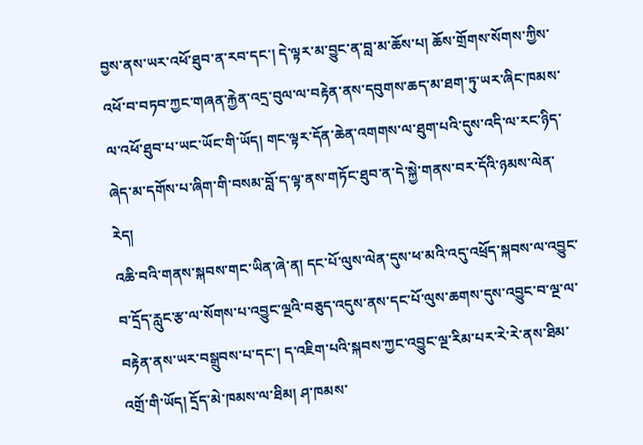བྱས་ནས་ཡར་འཕོ་ཐུབ་ན་རབ་དང་། དེ་ལྟར་མ་བྱུང་ན་བླ་མ་ཆོས་པ། ཆོས་གྲོགས་སོགས་ཀྱིས་འཕོ་བ་བཏབ་ཀྱང་གཞན་རྐྱེན་འདྲ་བུལ་ལ་བརྟེན་ནས་དབུགས་ཆད་མ་ཐག་ཏུ་ཡར་ཞིང་ཁམས་ལ་འཕོ་ཐུབ་པ་ཡང་ཡོང་གི་ཡོད། གང་ལྟར་དོན་ཆེན་འགགས་ལ་ཐུག་པའི་དུས་འདི་ལ་རང་ཉིད་ཞེད་མ་དགོས་པ་ཞིག་གི་བསམ་བློ་ད་ལྟ་ནས་གཏོང་ཐུབ་ན་དེ་སྐྱེ་གནས་བར་དོའི་ཉམས་ལེན་རེད།
འཆི་བའི་གནས་སྐབས་གང་ཡིན་ཞེ་ན། དང་པོ་ལུས་ལེན་དུས་ཕ་མའི་འདུ་འཕྲོད་སྐབས་ལ་འབྱུང་བ་དྲོད་རླུང་རྩ་ལ་སོགས་པ་འབྱུང་ལྔའི་བཅུད་འདུས་ནས་དང་པོ་ལུས་ཆགས་དུས་འབྱུང་བ་ལྔ་ལ་བརྟེན་ནས་ཡར་བསྒྲུབས་པ་དང་། ད་འཇིག་པའི་སྐབས་ཀྱང་འབྱུང་ལྔ་རིམ་པར་རེ་རེ་ནས་ཐིམ་འགྲོ་གི་ཡོད། དྲོད་མེ་ཁམས་ལ་ཐིམ། ཤ་ཁམས་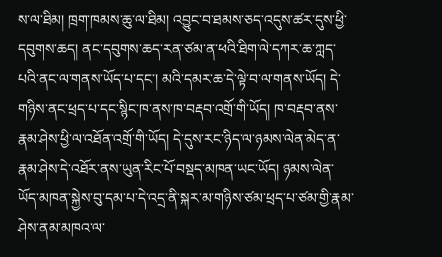ས་ལ་ཐིམ། ཁྲག་ཁམས་ཆུ་ལ་ཐིམ། འབྱུང་བ་ཐམས་ཅད་འདུས་ཚར་དུས་ཕྱི་དབུགས་ཆད། ནང་དབུགས་ཆད་རན་ཙམ་ན་ཕའི་ཐིག་ལེ་དཀར་ཆ་ཀླད་པའི་ནང་ལ་གནས་ཡོད་པ་དང་། མའི་དམར་ཆ་དེ་ལྟེ་བ་ལ་གནས་ཡོད། དེ་གཉིས་ནང་ཕྲད་པ་དང་སྙིང་ཁ་ནས་ཁ་བརྡབ་འགྲོ་གི་ཡོད། ཁ་བརྡབ་ནས་རྣམ་ཤེས་ཕྱི་ལ་འཐོན་འགྲོ་གི་ཡོད། དེ་དུས་རང་ཉིད་ལ་ཉམས་ལེན་མེད་ན་རྣམ་ཤེས་དེ་འཐོར་ནས་ཡུན་རིང་པོ་བསྡད་མཁན་ཡང་ཡོད། ཉམས་ལེན་ཡོད་མཁན་སྐྱེས་བུ་དམ་པ་དེ་འདྲ་ནི་སྐར་མ་གཉིས་ཙམ་ཕྲད་པ་ཙམ་གྱི་རྣམ་ཤེས་ནམ་མཁའ་ལ་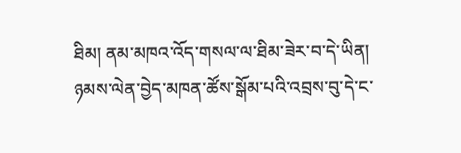ཐིམ། ནམ་མཁའ་འོད་གསལ་ལ་ཐིམ་ཟེར་བ་དེ་ཡིན། ཉམས་ལེན་བྱེད་མཁན་ཚོས་སྒོམ་པའི་འབྲས་བུ་དེ་ང་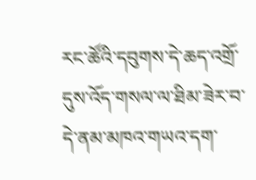རང་ཚོའི་དབུགས་དེ་ཆད་འགྲོ་དུས་འོད་གསལ་ལ་ཐིམ་ཟེར་བ་དེ་ནམ་མཁའ་གཡའ་དག་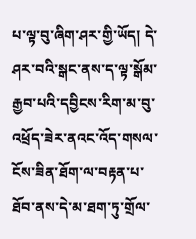པ་ལྟ་བུ་ཞིག་ཤར་གྱི་ཡོད། དེ་ཤར་བའི་སྒང་ནས་ད་ལྟ་སྒོམ་རྒྱབ་པའི་དབྱིངས་རིག་མ་བུ་འཕྲོད་ཟེར་ནའང་འོད་གསལ་ངོས་ཟིན་ཐོག་ལ་བརྟན་པ་ཐོབ་ནས་དེ་མ་ཐག་ཏུ་གྲོལ་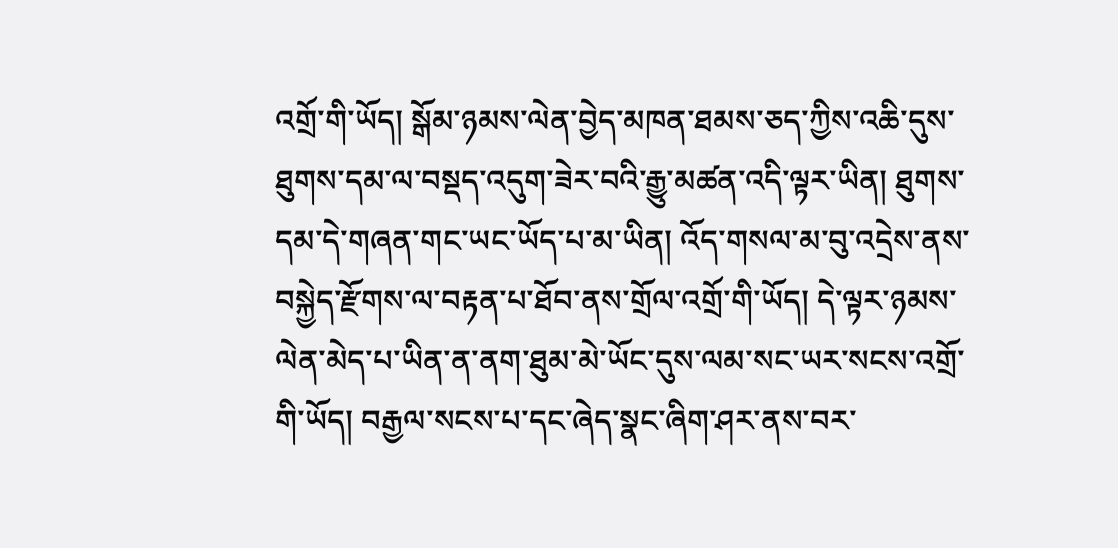འགྲོ་གི་ཡོད། སྒོམ་ཉམས་ལེན་བྱེད་མཁན་ཐམས་ཅད་ཀྱིས་འཆི་དུས་ཐུགས་དམ་ལ་བསྡད་འདུག་ཟེར་བའི་རྒྱུ་མཚན་འདི་ལྟར་ཡིན། ཐུགས་དམ་དེ་གཞན་གང་ཡང་ཡོད་པ་མ་ཡིན། འོད་གསལ་མ་བུ་འདྲེས་ནས་བསྐྱེད་རྫོགས་ལ་བརྟན་པ་ཐོབ་ནས་གྲོལ་འགྲོ་གི་ཡོད། དེ་ལྟར་ཉམས་ལེན་མེད་པ་ཡིན་ན་ནག་ཐུམ་མེ་ཡོང་དུས་ལམ་སང་ཡར་སངས་འགྲོ་གི་ཡོད། བརྒྱལ་སངས་པ་དང་ཞེད་སྣང་ཞིག་ཤར་ནས་བར་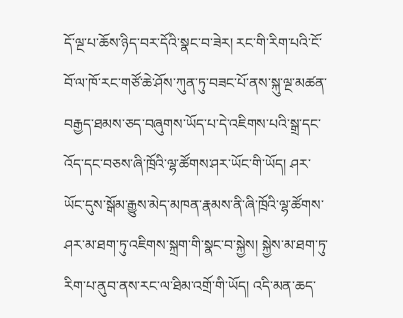དོ་ལྔ་པ་ཆོས་ཉིད་བར་དོའི་སྣང་བ་ཟེར། རང་གི་རིག་པའི་ངོ་བོ་ལ་ཁོ་རང་གཙོ་ཆེ་ཤོས་ཀུན་ཏུ་བཟང་པོ་ནས་སྐུ་ལྔ་མཚན་བརྒྱད་ཐམས་ཅད་བཞུགས་ཡོད་པ་དེ་འཇིགས་པའི་སྒྲ་དང་འོད་དང་བཅས་ཞི་ཁྲོའི་ལྷ་ཚོགས་ཤར་ཡོང་གི་ཡོད། ཤར་ཡོང་དུས་སྒོམ་རྒྱུས་མེད་མཁན་རྣམས་ནི་ཞི་ཁྲོའི་ལྷ་ཚོགས་ཤར་མ་ཐག་ཏུ་འཇིགས་སྐྲག་གི་སྣང་བ་སྐྱེས། སྐྱེས་མ་ཐག་ཏུ་རིག་པ་ནུབ་ནས་རང་ལ་ཐིམ་འགྲོ་གི་ཡོད། འདི་མན་ཆད་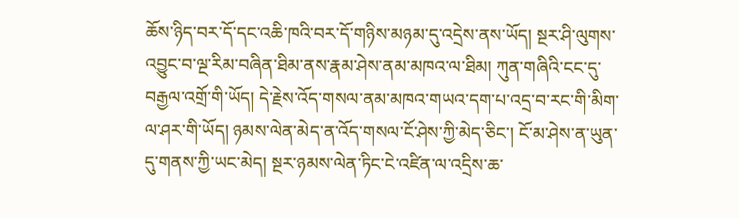ཆོས་ཉིད་བར་དོ་དང་འཆི་ཁའི་བར་དོ་གཉིས་མཉམ་དུ་འདྲེས་ནས་ཡོད། སྔར་ཤི་ལུགས་འབྱུང་བ་ལྔ་རིམ་བཞིན་ཐིམ་ནས་རྣམ་ཤེས་ནམ་མཁའ་ལ་ཐིམ། ཀུན་གཞིའི་ངང་དུ་བརྒྱལ་འགྲོ་གི་ཡོད། དེ་རྗེས་འོད་གསལ་ནམ་མཁའ་གཡའ་དག་པ་འདྲ་བ་རང་གི་མིག་ལ་ཤར་གི་ཡོད། ཉམས་ལེན་མེད་ན་འོད་གསལ་ངོ་ཤེས་ཀྱི་མེད་ཅིང་། ངོ་མ་ཤེས་ན་ཡུན་དུ་གནས་ཀྱི་ཡང་མེད། སྔར་ཉམས་ལེན་ཏིང་ངེ་འཛིན་ལ་འདྲིས་ཆ་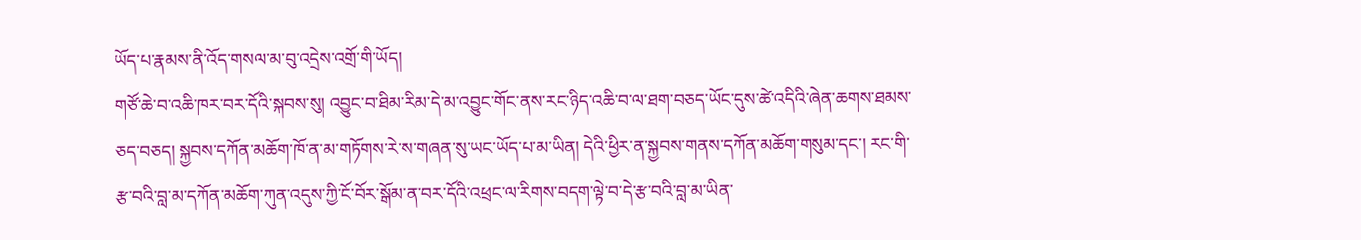ཡོད་པ་རྣམས་ནི་འོད་གསལ་མ་བུ་འདྲེས་འགྲོ་གི་ཡོད།
གཙོ་ཆེ་བ་འཆི་ཁར་བར་དོའི་སྐབས་སུ། འབྱུང་བ་ཐིམ་རིམ་དེ་མ་འབྱུང་གོང་ནས་རང་ཉིད་འཆི་བ་ལ་ཐག་བཅད་ཡོང་དུས་ཚེ་འདིའི་ཞེན་ཆགས་ཐམས་ཅད་བཅད། སྐྱབས་དཀོན་མཆོག་ཁོ་ན་མ་གཏོགས་རེ་ས་གཞན་སུ་ཡང་ཡོད་པ་མ་ཡིན། དེའི་ཕྱིར་ན་སྐྱབས་གནས་དཀོན་མཆོག་གསུམ་དང་། རང་གི་རྩ་བའི་བླ་མ་དཀོན་མཆོག་ཀུན་འདུས་ཀྱི་ངོ་བོར་སྒོམ་ན་བར་དོའི་འཕྲང་ལ་རིགས་བདག་ལྟེ་བ་དེ་རྩ་བའི་བླ་མ་ཡིན་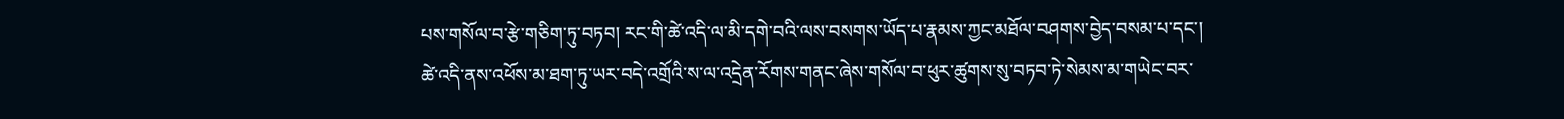པས་གསོལ་བ་རྩེ་གཅིག་ཏུ་བཏབ། རང་གི་ཚེ་འདི་ལ་མི་དགེ་བའི་ལས་བསགས་ཡོད་པ་རྣམས་ཀྱང་མཐོལ་བཤགས་བྱེད་བསམ་པ་དང་། ཚེ་འདི་ནས་འཕོས་མ་ཐག་ཏུ་ཡར་བདེ་འགྲོའི་ས་ལ་འདྲེན་རོགས་གནང་ཞེས་གསོལ་བ་ཕུར་ཚུགས་སུ་བཏབ་ཏེ་སེམས་མ་གཡེང་བར་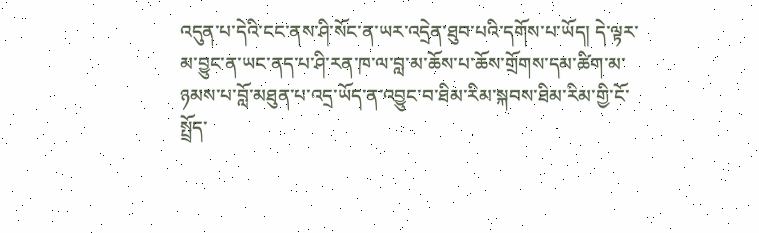འདུན་པ་དེའི་ངང་ནས་ཤི་སོང་ན་ཡར་འདྲེན་ཐུབ་པའི་དགོས་པ་ཡོད། དེ་ལྟར་མ་བྱུང་ན་ཡང་ནད་པ་ཤི་རན་ཁ་ལ་བླ་མ་ཆོས་པ་ཆོས་གྲོགས་དམ་ཚིག་མ་ཉམས་པ་བློ་མཐུན་པ་འདྲ་ཡོད་ན་འབྱུང་བ་ཐིམ་རིམ་སྐབས་ཐིམ་རིམ་གྱི་ངོ་སྤྲོད་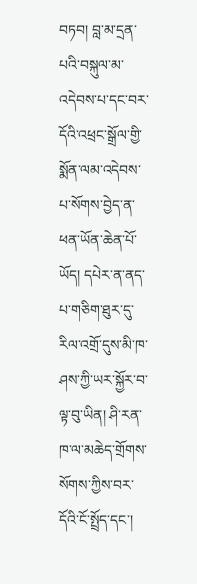བཏབ། བླ་མ་དྲན་པའི་བསྐུལ་མ་འདེབས་པ་དང་བར་དོའི་འཕྲང་སྒྲོལ་གྱི་སྨོན་ལམ་འདེབས་པ་སོགས་བྱེད་ན་ཕན་ཡོན་ཆེན་པོ་ཡོད། དཔེར་ན་ནད་པ་གཅིག་ཐུར་དུ་རིལ་འགྲོ་དུས་མི་ཁ་ཤས་ཀྱི་ཡར་སྐྱོར་བ་ལྟ་བུ་ཡིན། ཤི་རན་ཁ་ལ་མཆེད་གྲོགས་སོགས་ཀྱིས་བར་དོའི་ངོ་སྤྲོད་དང་།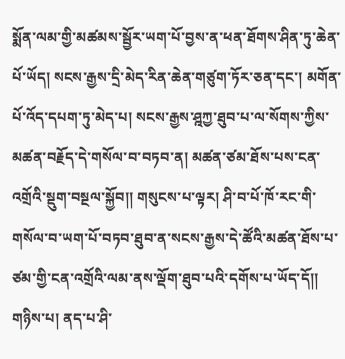སྨོན་ལམ་གྱི་མཚམས་སྦྱོར་ཡག་པོ་བྱས་ན་ཕན་ཐོགས་ཤིན་ཏུ་ཆེན་པོ་ཡོད། སངས་རྒྱས་དྲི་མེད་རིན་ཆེན་གཙུག་ཏོར་ཅན་དང་། མགོན་པོ་འོད་དཔག་ཏུ་མེད་པ། སངས་རྒྱས་ཤྰཀྱ་ཐུབ་པ་ལ་སོགས་ཀྱིས་མཚན་བརྗོད་དེ་གསོལ་བ་བཏབ་ན། མཚན་ཙམ་ཐོས་པས་ངན་འགྲོའི་སྡུག་བསྔལ་སྐྱོབ།། གསུངས་པ་ལྟར། ཤི་བ་པོ་ཁོ་རང་གི་གསོལ་བ་ཡག་པོ་བཏབ་ཐུབ་ན་སངས་རྒྱས་དེ་ཚོའི་མཚན་ཐོས་པ་ཙམ་གྱི་ངན་འགྲོའི་ལམ་ནས་ལྡོག་ཐུབ་པའི་དགོས་པ་ཡོད་དོ།།
གཉིས་པ། ནད་པ་ཤི་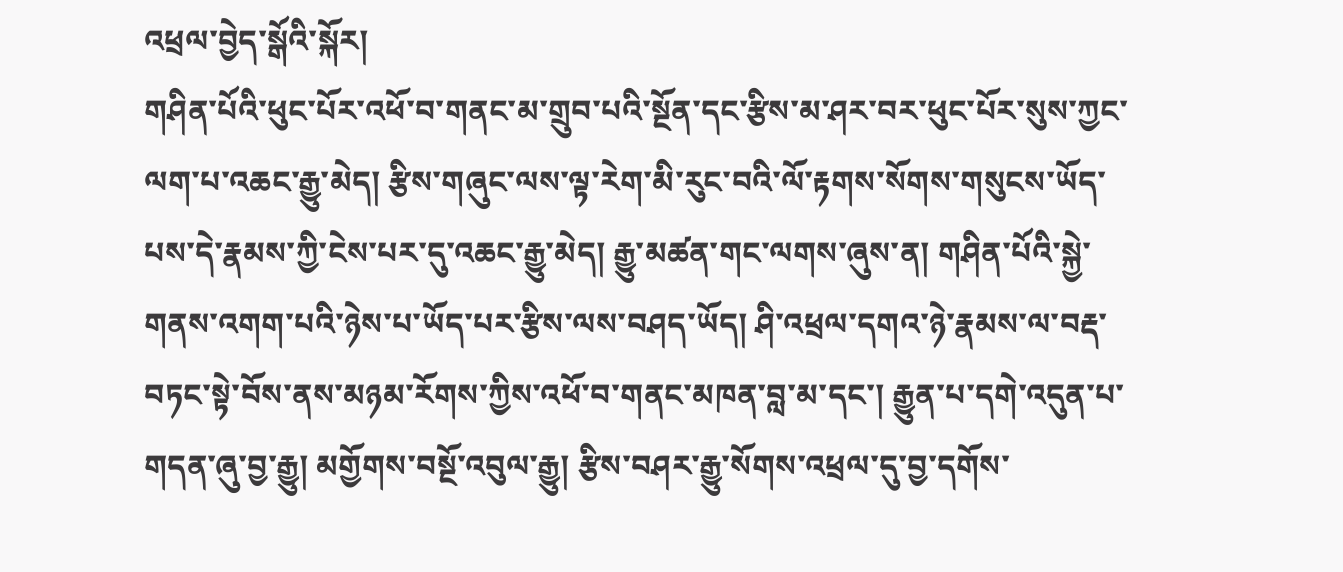འཕྲལ་བྱེད་སྒོའི་སྐོར།
གཤིན་པོའི་ཕུང་པོར་འཕོ་བ་གནང་མ་གྲུབ་པའི་སྔོན་དང་རྩིས་མ་ཤར་བར་ཕུང་པོར་སུས་ཀྱང་ལག་པ་འཆང་རྒྱུ་མེད། རྩིས་གཞུང་ལས་ལྟ་རེག་མི་རུང་བའི་ལོ་རྟགས་སོགས་གསུངས་ཡོད་པས་དེ་རྣམས་ཀྱི་ངེས་པར་དུ་འཆང་རྒྱུ་མེད། རྒྱུ་མཚན་གང་ལགས་ཞུས་ན། གཤིན་པོའི་སྐྱེ་གནས་འགག་པའི་ཉེས་པ་ཡོད་པར་རྩིས་ལས་བཤད་ཡོད། ཤི་འཕྲལ་དགའ་ཉེ་རྣམས་ལ་བརྡ་བཏང་སྟེ་བོས་ནས་མཉམ་རོགས་ཀྱིས་འཕོ་བ་གནང་མཁན་བླ་མ་དང་། རྒྱུན་པ་དགེ་འདུན་པ་གདན་ཞུ་བྱ་རྒྱུ། མགྱོགས་བསྔོ་འབུལ་རྒྱུ། རྩིས་བཤར་རྒྱུ་སོགས་འཕྲལ་དུ་བྱ་དགོས་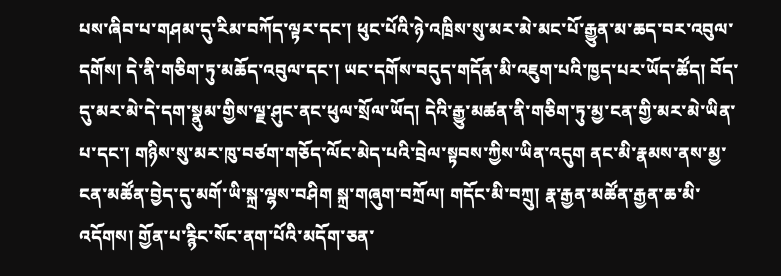པས་ཞིབ་པ་གཤམ་དུ་རིམ་བཀོད་ལྟར་དང་། ཕུང་པོའི་ཉེ་འཁྲིས་སུ་མར་མེ་མང་པོ་རྒྱུན་མ་ཆད་བར་འབུལ་དགོས། དེ་ནི་གཅིག་ཏུ་མཆོད་འབུལ་དང་། ཡང་དགོས་བདུད་གདོན་མི་འཇུག་པའི་ཁྱད་པར་ཡོད་ཚོད། བོད་དུ་མར་མེ་དེ་དག་སྣུམ་གྱིས་ལྗ་ཤུང་ནང་ཕུལ་སྲོལ་ཡོད། དེའི་རྒྱུ་མཚན་ནི་གཅིག་ཏུ་མྱ་ངན་གྱི་མར་མེ་ཡིན་པ་དང་། གཉིས་སུ་མར་ཁུ་བཙག་གཅོད་ལོང་མེད་པའི་བྲེལ་སྟབས་ཀྱིས་ཡིན་འདུག ནང་མི་རྣམས་ནས་མྱ་ངན་མཚོན་བྱེད་དུ་མགོ་ཡི་སྐྲ་ལྷས་བཤིག སྐྲ་གཞུག་བཀྲོལ། གདོང་མི་བཀྲུ། རྣ་རྒྱན་མཚོན་རྒྱན་ཆ་མི་འདོགས། གྱོན་པ་རྙིང་སོང་ནག་པོའི་མདོག་ཅན་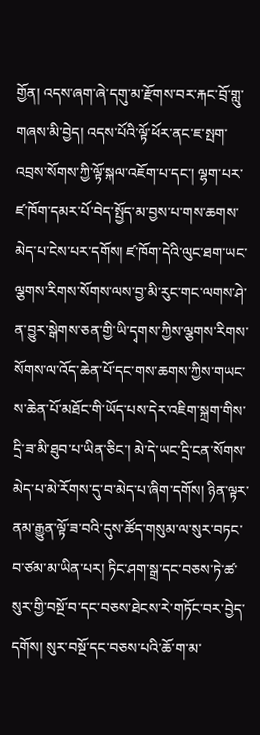གྱོན། འདས་ཞག་ཞེ་དགུ་མ་རྫོགས་བར་རྐང་བྲོ་གླུ་གཞས་མི་བྱེད། འདས་པོའི་ལྟོ་ཕོར་ནང་ཇ་སྤག་འབྲས་སོགས་ཀྱི་ལྟོ་སྐལ་འཇོག་པ་དང་། ལྷག་པར་ཛ་ཁོག་དམར་པོ་བེད་སྤྱོད་མ་བྱས་པ་གས་ཆགས་མེད་པ་ངེས་པར་དགོས། ཛ་ཁོག་དེའི་ལུང་ཐག་ཡང་ལྕགས་རིགས་སོགས་ལས་བྱ་མི་རུང་གང་ལགས་ཤེ་ན་བྱུར་སྒེགས་ཅན་གྱི་ཡི་དྭགས་ཀྱིས་ལྕགས་རིགས་སོགས་ལ་འོད་ཆེན་པོ་དང་གས་ཆགས་ཀྱིས་གཡང་ས་ཆེན་པོ་མཐོང་གི་ཡོད་པས་དེར་འཇིག་སྐྲག་གིས་དྲི་ཟ་མི་ཐུབ་པ་ཡིན་ཅིང་། མེ་དེ་ཡང་དྲི་ངན་སོགས་མེད་པ་མེ་རོགས་དུ་བ་མེད་པ་ཞིག་དགོས། ཉིན་ལྟར་ནམ་རྒྱུན་ལྟོ་ཟ་བའི་དུས་ཚོད་གསུམ་ལ་སུར་བཏང་བ་ཙམ་མ་ཡིན་པར། ཏིང་ཤག་སྒྲ་དང་བཅས་ཏེ་ཚ་སུར་གྱི་བསྔོ་བ་དང་བཅས་ཐེངས་རེ་གཏོང་བར་བྱེད་དགོས། སུར་བསྔོ་དང་བཅས་པའི་ཆོ་ག་མ་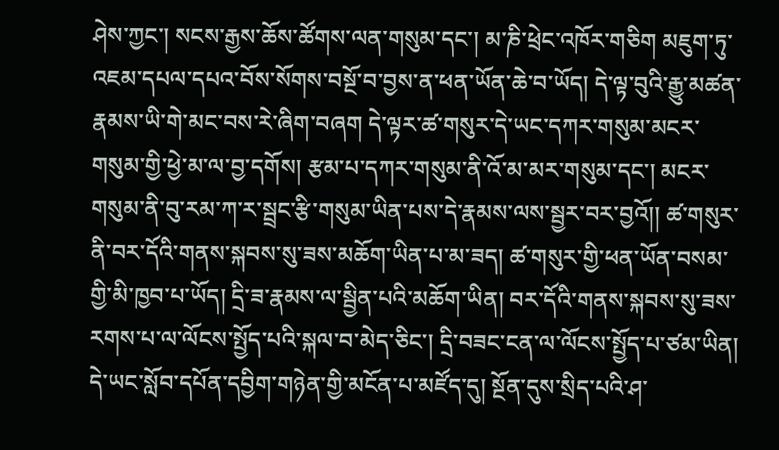ཤེས་ཀྱང་། སངས་རྒྱས་ཆོས་ཚོགས་ལན་གསུམ་དང་། མ་ཎི་ཕྲེང་འཁོར་གཅིག མཇུག་ཏུ་འཇམ་དཔལ་དཔའ་བོས་སོགས་བསྔོ་བ་བྱས་ན་ཕན་ཡོན་ཆེ་བ་ཡོད། དེ་ལྟ་བུའི་རྒྱུ་མཚན་རྣམས་ཡི་གེ་མང་བས་རེ་ཞིག་བཞག དེ་ལྟར་ཚ་གསུར་དེ་ཡང་དཀར་གསུམ་མངར་གསུམ་གྱི་ཕྱེ་མ་ལ་བྱ་དགོས། རྩམ་པ་དཀར་གསུམ་ནི་འོ་མ་མར་གསུམ་དང་། མངར་གསུམ་ནི་བུ་རམ་ཀ་ར་སྦྲང་རྩི་གསུམ་ཡིན་པས་དེ་རྣམས་ལས་སྦྱར་བར་བྱའོ།། ཚ་གསུར་ནི་བར་དོའི་གནས་སྐབས་སུ་ཟས་མཆོག་ཡིན་པ་མ་ཟད། ཚ་གསུར་གྱི་ཕན་ཡོན་བསམ་གྱི་མི་ཁྱབ་པ་ཡོད། དྲི་ཟ་རྣམས་ལ་སྦྱིན་པའི་མཆོག་ཡིན། བར་དོའི་གནས་སྐབས་སུ་ཟས་རགས་པ་ལ་ལོངས་སྤྱོད་པའི་སྐལ་བ་མེད་ཅིང་། དྲི་བཟང་ངན་ལ་ལོངས་སྤྱོད་པ་ཙམ་ཡིན། དེ་ཡང་སློབ་དཔོན་དབྱིག་གཉེན་གྱི་མངོན་པ་མཛོད་དུ། སྔོན་དུས་སྲིད་པའི་ཤ་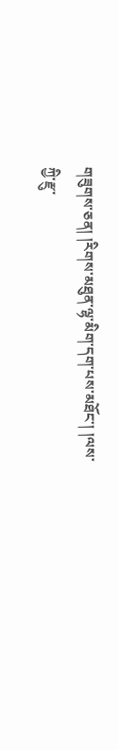གཟུགས་ཅན། །རིགས་མཐུན་ལྷ་མིག་དག་པས་མཐོང་། །ལས་ཀྱི་རྫུ་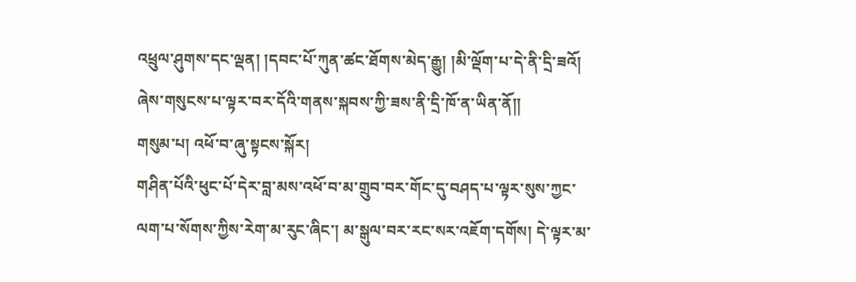འཕྲུལ་ཤུགས་དང་ལྡན། །དབང་པོ་ཀུན་ཚང་ཐོགས་མེད་རྒྱུ། །མི་ལྡོག་པ་དེ་ནི་དྲི་ཟའོ། ཞེས་གསུངས་པ་ལྟར་བར་དོའི་གནས་སྐབས་ཀྱི་ཟས་ནི་དྲི་ཁོ་ན་ཡིན་ནོ།།
གསུམ་པ། འཕོ་བ་ཞུ་སྟངས་སྐོར།
གཤིན་པོའི་ཕུང་པོ་དེར་བླ་མས་འཕོ་བ་མ་གྲུབ་བར་གོང་དུ་བཤད་པ་ལྟར་སུས་ཀྱང་ལག་པ་སོགས་ཀྱིས་རེག་མ་རུང་ཞིང་། མ་སྒུལ་བར་རང་སར་འཇོག་དགོས། དེ་ལྟར་མ་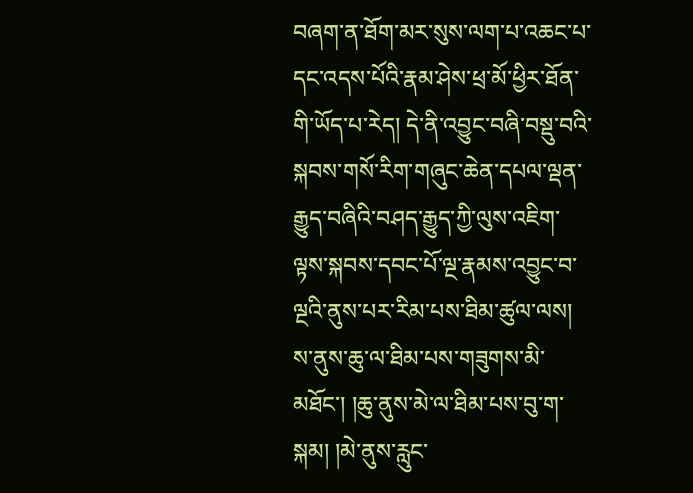བཞག་ན་ཐོག་མར་སུས་ལག་པ་འཆང་པ་དང་འདས་པོའི་རྣམ་ཤེས་ཕྲ་མོ་ཕྱིར་ཐོན་གི་ཡོད་པ་རེད། དེ་ནི་འབྱུང་བཞི་བསྡུ་བའི་སྐབས་གསོ་རིག་གཞུང་ཆེན་དཔལ་ལྡན་རྒྱུད་བཞིའི་བཤད་རྒྱུད་ཀྱི་ལུས་འཇིག་ལྟས་སྐབས་དབང་པོ་ལྔ་རྣམས་འབྱུང་བ་ལྔའི་ནུས་པར་རིམ་པས་ཐིམ་ཚུལ་ལས། ས་ནུས་ཆུ་ལ་ཐིམ་པས་གཟུགས་མི་མཐོང་། །ཆུ་ནུས་མེ་ལ་ཐིམ་པས་བུ་ག་སྐམ། །མེ་ནུས་རླུང་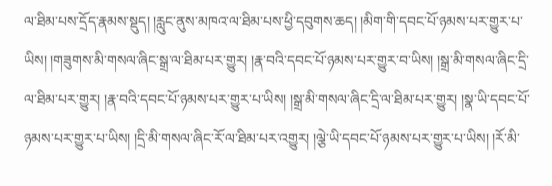ལ་ཐིམ་པས་དྲོད་རྣམས་སྡུད། །རླུང་ནུས་མཁའ་ལ་ཐིམ་པས་ཕྱི་དབུགས་ཆད། །མིག་གི་དབང་པོ་ཉམས་པར་གྱུར་པ་ཡིས། །གཟུགས་མི་གསལ་ཞིང་སྒྲ་ལ་ཐིམ་པར་གྱུར། །རྣ་བའི་དབང་པོ་ཉམས་པར་གྱུར་བ་ཡིས། །སྒྲ་མི་གསལ་ཞིང་དྲི་ལ་ཐིམ་པར་གྱུར། །རྣ་བའི་དབང་པོ་ཉམས་པར་གྱུར་པ་ཡིས། །སྒྲ་མི་གསལ་ཞིང་དྲི་ལ་ཐིམ་པར་གྱུར། །སྣ་ཡི་དབང་པོ་ཉམས་པར་གྱུར་པ་ཡིས། །དྲི་མི་གསལ་ཞིང་རོ་ལ་ཐིམ་པར་འགྱུར། །ལྕེ་ཡི་དབང་པོ་ཉམས་པར་གྱུར་པ་ཡིས། །རོ་མི་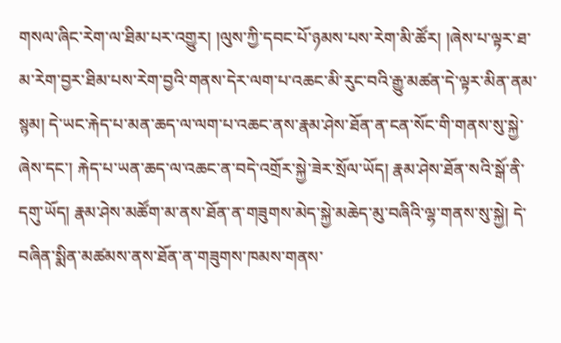གསལ་ཞིང་རེག་ལ་ཐིམ་པར་འགྱུར། །ལུས་ཀྱི་དབང་པོ་ཉམས་པས་རེག་མི་ཚོར། །ཞེས་པ་ལྟར་ཐ་མ་རེག་བྱར་ཐིམ་པས་རེག་བྱའི་གནས་དེར་ལག་པ་འཆང་མི་རུང་བའི་རྒྱུ་མཚན་དེ་ལྟར་མིན་ནམ་སྙམ། དེ་ཡང་རྐེད་པ་མན་ཆད་ལ་ལག་པ་འཆང་ནས་རྣམ་ཤེས་ཐོན་ན་ངན་སོང་གི་གནས་སུ་སྐྱེ་ཞེས་དང་། རྐེད་པ་ཡན་ཆད་ལ་འཆང་ན་བདེ་འགྲོར་སྐྱེ་ཟེར་སྲོལ་ཡོད། རྣམ་ཤེས་ཐོན་སའི་སྒོ་ནི་དགུ་ཡོད། རྣམ་ཤེས་མཚོག་མ་ནས་ཐོན་ན་གཟུགས་མེད་སྐྱེ་མཆེད་མུ་བཞིའི་ལྷ་གནས་སུ་སྐྱེ། དེ་བཞིན་སྨིན་མཚམས་ནས་ཐོན་ན་གཟུགས་ཁམས་གནས་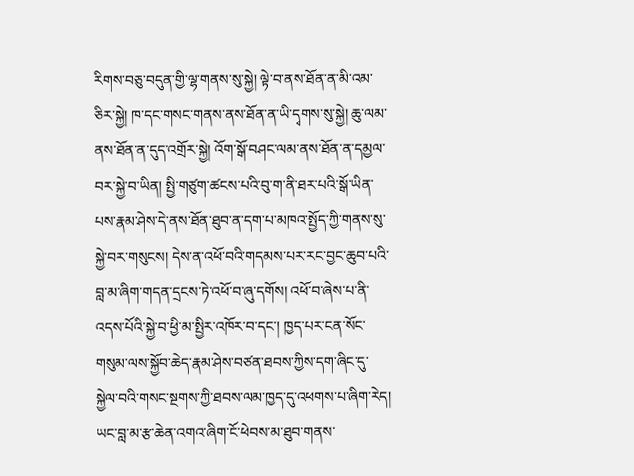རིགས་བཅུ་བདུན་གྱི་ལྷ་གནས་སུ་སྐྱེ། ལྟེ་བ་ནས་ཐོན་ན་མི་འམ་ཅིར་སྐྱེ། ཁ་དང་གསང་གནས་ནས་ཐོན་ན་ཡི་དྭགས་སུ་སྐྱེ། ཆུ་ལམ་ནས་ཐོན་ན་དུད་འགྲོར་སྐྱེ། འོག་སྒོ་བཤང་ལམ་ནས་ཐོན་ན་དམྱལ་བར་སྐྱེ་བ་ཡིན། སྤྱི་གཙུག་ཚངས་པའི་བུ་ག་ནི་ཐར་པའི་སྒོ་ཡིན་པས་རྣམ་ཤེས་དེ་ནས་ཐོན་ཐུབ་ན་དག་པ་མཁའ་སྤྱོད་ཀྱི་གནས་སུ་སྐྱེ་བར་གསུངས། དེས་ན་འཕོ་བའི་གདམས་པར་རང་བྱང་ཆུབ་པའི་བླ་མ་ཞིག་གདན་དྲངས་ཏེ་འཕོ་བ་ཞུ་དགོས། འཕོ་བ་ཞེས་པ་ནི་འདས་པོའི་སྐྱེ་བ་ཕྱི་མ་སྤྱིར་འཁོར་བ་དང་། ཁྱད་པར་ངན་སོང་གསུམ་ལས་སྐྱོབ་ཆེད་རྣམ་ཤེས་བཙན་ཐབས་ཀྱིས་དག་ཞིང་དུ་སྐྱེལ་བའི་གསང་སྔགས་ཀྱི་ཐབས་ལམ་ཁྱད་དུ་འཕགས་པ་ཞིག་རེད། ཡང་བླ་མ་རྩ་ཆེན་འགའ་ཞིག་ངོ་ཕེབས་མ་ཐུབ་གནས་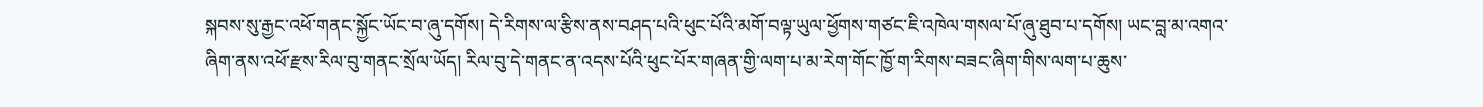སྐབས་སུ་རྒྱང་འཕོ་གནང་སྐྱོང་ཡོང་བ་ཞུ་དགོས། དེ་རིགས་ལ་རྩིས་ནས་བཤད་པའི་ཕུང་པོའི་མགོ་བལྟ་ཡུལ་ཕྱོགས་གཙང་ཇི་འཁེལ་གསལ་པོ་ཞུ་ཐུབ་པ་དགོས། ཡང་བླ་མ་འགའ་ཞིག་ནས་འཕོ་རྫས་རིལ་བུ་གནང་སྲོལ་ཡོད། རིལ་བུ་དེ་གནང་ན་འདས་པོའི་ཕུང་པོར་གཞན་གྱི་ལག་པ་མ་རེག་གོང་ཁྱོ་ག་རིགས་བཟང་ཞིག་གིས་ལག་པ་ཆུས་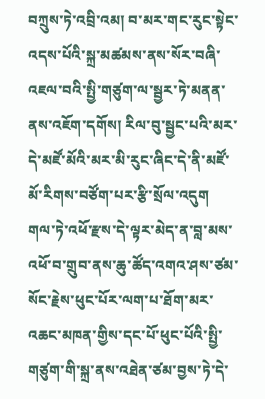བཀྲུས་ཏེ་འབྲི་འམ། བ་མར་གང་རུང་སྟེང་འདས་པོའི་སྐྲ་མཚམས་ནས་སོར་བཞི་འཇལ་བའི་སྤྱི་གཙུག་ལ་སྦྱར་ཏེ་མནན་ནས་འཇོག་དགོས། རིལ་བུ་སྦྱང་པའི་མར་དེ་མཛོ་མོའི་མར་མི་རུང་ཞིང་དེ་ནི་མཛོ་མོ་རིགས་བཙོག་པར་རྩི་སྲོལ་འདུག གལ་ཏེ་འཕོ་རྫས་དེ་ལྟར་མེད་ན་བླ་མས་འཕོ་བ་གྲུབ་ནས་ཆུ་ཚོད་འགའ་ཤས་ཙམ་སོང་རྗེས་ཕུང་པོར་ལག་པ་ཐོག་མར་འཆང་མཁན་གྱིས་དང་པོ་ཕུང་པོའི་སྤྱི་གཙུག་གི་སྐྲ་ནས་འཐེན་ཙམ་བྱས་ཏེ་དེ་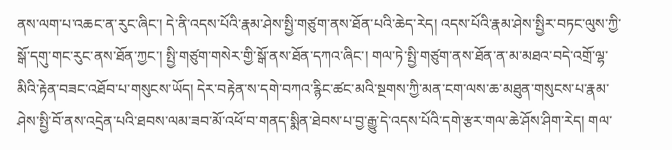ནས་ལག་པ་འཆང་ན་རུང་ཞིང་། དེ་ནི་འདས་པོའི་རྣམ་ཤེས་སྤྱི་གཙུག་ནས་ཐོན་པའི་ཆེད་རེད། འདས་པོའི་རྣམ་ཤེས་སྤྱིར་བཏང་ལུས་ཀྱི་སྒོ་དགུ་གང་རུང་ནས་ཐོན་ཀྱང་། སྤྱི་གཙུག་གསེར་གྱི་སྒོ་ནས་ཐོན་དཀའ་ཞིང་། གལ་ཏེ་སྤྱི་གཙུག་ནས་ཐོན་ན་མ་མཐའ་བདེ་འགྲོ་ལྷ་མིའི་རྟེན་བཟང་འཐོབ་པ་གསུངས་ཡོད། དེར་བརྟེན་ས་དགེ་བཀའ་རྙིང་ཚང་མའི་སྔགས་ཀྱི་མན་ངག་ལས་ཆ་མཐུན་གསུངས་པ་རྣམ་ཤེས་སྤྱི་བོ་ནས་འདྲེན་པའི་ཐབས་ལམ་ཟབ་མོ་འཕོ་བ་གནད་སྨིན་ཐེབས་པ་བྱ་རྒྱུ་དེ་འདས་པོའི་དགེ་རྩར་གལ་ཆེ་ཤོས་ཤིག་རེད། གལ་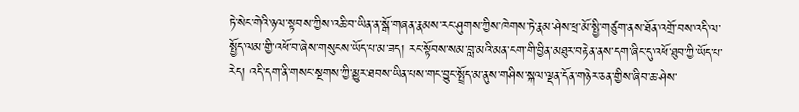ཏེ་སེང་གེའི་ཉལ་སྟབས་ཀྱིས་འཆི་བ་ཡིན་ན་སྒོ་གཞན་རྣམས་རང་ཤུགས་ཀྱིས་ཁེགས་ཏེ་རྣམ་ཤེས་ཕྲ་མོ་སྤྱི་གཙུག་ནས་ཐོན་འགྲོ་བས་འདི་ལ་སྤྱོད་ལམ་གྱི་འཕོ་བ་ཞེས་གསུངས་ཡོད་པ་མ་ཟད། རང་སྟོབས་སམ་བླ་མའི་མན་ངག་གི་བྱིན་མཐུར་བརྟེན་ནས་དག་ཞིང་དུ་འཕོ་ཐུབ་ཀྱི་ཡོད་པ་རེད། འདི་དག་ནི་གསང་སྔགས་ཀྱི་མྱུར་ཐབས་ཡིན་པས་གང་བྱུང་སྤྲོད་མ་ནུས་གཤིས་སྐལ་ལྡན་དོན་གཉེར་ཅན་གྱིས་ཞིབ་ཆ་ཤེས་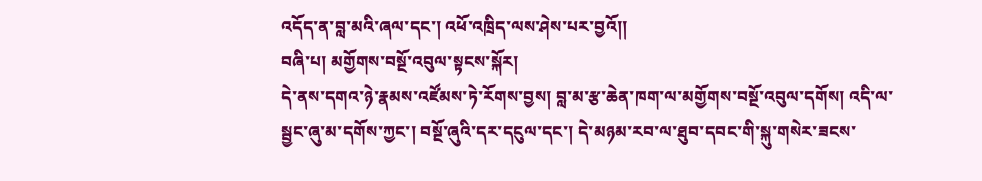འདོད་ན་བླ་མའི་ཞལ་དང་། འཕོ་འཁྲིད་ལས་ཤེས་པར་བྱའོ།།
བཞི་པ། མགྱོགས་བསྔོ་འབུལ་སྟངས་སྐོར།
དེ་ནས་དགའ་ཉེ་རྣམས་འཛོམས་ཏེ་རོགས་བྱས། བླ་མ་རྩ་ཆེན་ཁག་ལ་མགྱོགས་བསྔོ་འབུལ་དགོས། འདི་ལ་སྦྱང་ཞུ་མ་དགོས་ཀྱང་། བསྔོ་ཞུའི་དར་དངུལ་དང་། དེ་མཉམ་རབ་ལ་ཐུབ་དབང་གི་སྐུ་གསེར་ཟངས་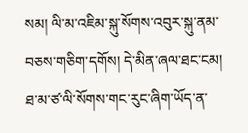སམ། ལི་མ་འཇིམ་སྐུ་སོགས་འབུར་སྐུ་ནམ་བཅས་གཅིག་དགོས། དེ་མིན་ཞལ་ཐང་ངམ། ཐ་མ་ཙ་ལི་སོགས་གང་རུང་ཞིག་ཡོད་ན་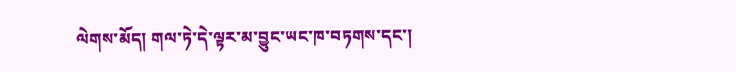ལེགས་མོད། གལ་ཏེ་དེ་ལྟར་མ་བྱུང་ཡང་ཁ་བཏགས་དང་།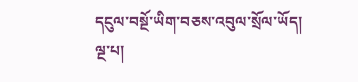དངུལ་བསྔོ་ཡིག་བཅས་འབུལ་སྲོལ་ཡོད།
ལྔ་པ།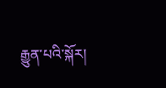རྒྱུན་པའི་སྐོར།